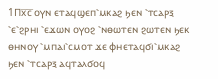1Ⲡⲭ̅ⲥ̅ ⲟⲩⲛ ⲉⲧⲁϥϣⲉⲡ⳿ⲙⲕⲁϩ ϧⲉⲛ ⳿ⲧⲥⲁⲣⲝ ⳿ⲉ⳿ϩⲣⲏⲓ ⳿ⲉϫⲱⲛ ⲟⲩⲟϩ ⳿ⲛⲑⲱⲧⲉⲛ ϩⲱⲧⲉⲛ ϧⲉⲕ ⲑⲏⲛⲟⲩ ⳿ⲙⲡⲁⲓ⳿ⲥⲙⲟⲧ ϫⲉ ⲫⲏⲉⲧⲁϥϭⲓ⳿ⲙⲕⲁϩ ϧⲉⲛ ⳿ⲧⲥⲁⲣⲝ ⲁϥⲧⲁⲗϭⲟϥ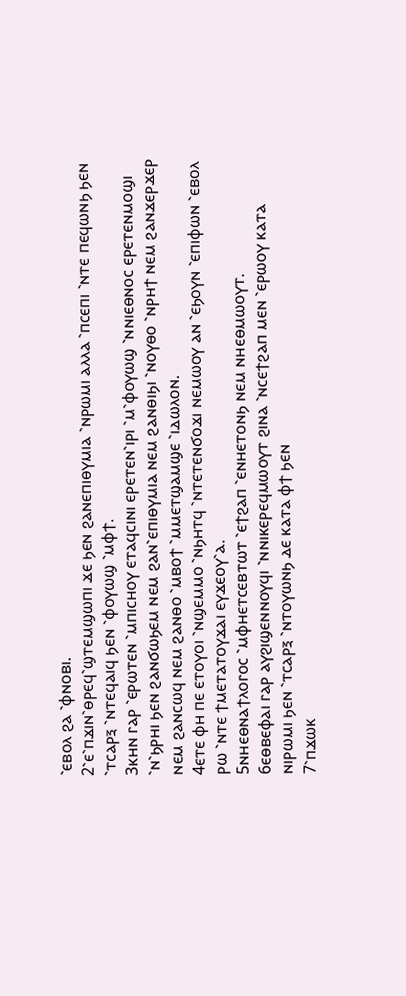⳿ⲉⲃⲟⲗ ϩⲁ ⳿ⲫⲛⲟⲃⲓ.
2⳿ⲉ⳿ⲡϫⲓⲛ⳿ⲑⲣⲉϥ⳿ϣⲧⲉⲙϣⲱⲡⲓ ϫⲉ ϧⲉⲛ ϩⲁⲛⲉⲡⲓⲑⲩⲙⲓⲁ ⳿ⲛⲣⲱⲙⲓ ⲁⲗⲗⲁ ⳿ⲡⲥⲉⲡⲓ ⳿ⲛⲧⲉ ⲡⲉϥⲱⲛϧ ϧⲉⲛ ⳿ⲧⲥⲁⲣⲝ ⳿ⲛⲧⲉϥⲁⲓϥ ϧⲉⲛ ⳿ⲫⲟⲩⲱϣ ⳿ⲙⲫϯ.
3ⲕⲏⲛ ⲅⲁⲣ ⳿ⲉⲣⲱⲧⲉⲛ ⳿ⲙⲡⲓⲥⲏⲟⲩ ⲉⲧⲁϥⲥⲓⲛⲓ ⲉⲣⲉⲧⲉⲛ⳿ⲓⲣⲓ ⳿ⲙ⳿ⲫⲟⲩⲱϣ ⳿ⲛⲛⲓⲉⲑⲛⲟⲥ ⲉⲣⲉⲧⲉⲛⲙⲟϣⲓ ⳿ⲛ⳿ϧⲣⲏⲓ ϧⲉⲛ ϩⲁⲛϭⲱϧⲉⲙ ⲛⲉⲙ ϩⲁⲛ⳿ⲉⲡⲓⲑⲩⲙⲓⲁ ⲛⲉⲙ ϩⲁⲛⲑⲓϧⲓ ⳿ⲛⲟⲩⲑⲟ ⳿ⲛⲣⲏϯ ⲛⲉⲙ ϩⲁⲛϫⲉⲣϫⲉⲣ ⲛⲉⲙ ϩⲁⲛⲥⲱϥ ⲛⲉⲙ ϩⲁⲛⲑⲟ ⳿ⲙⲃⲟϯ ⳿ⲙⲙⲉⲧϣⲁⲙϣⲉ ⳿ⲓⲇⲱⲗⲟⲛ.
4ⲉⲧⲉ ⲫⲏ ⲡⲉ ⲉⲧⲟⲩⲟⲓ ⳿ⲛϣⲉⲙⲙⲟ ⳿ⲛϧⲏⲧϥ ⳿ⲛⲧⲉⲧⲉⲛϭⲟϫⲓ ⲛⲉⲙⲱⲟⲩ ⲁⲛ ⳿ⲉϧⲟⲩⲛ ⳿ⲉⲡⲓⲫⲱⲛ ⳿ⲉⲃⲟⲗ ⲣⲱ ⳿ⲛⲧⲉ ϯⲙⲉⲧⲁⲧⲟⲩϫⲁⲓ ⲉⲩϫⲉⲟⲩ⳿ⲁ.
5ⲛⲏⲉⲑⲛⲁϯⲗⲟⲅⲟⲥ ⳿ⲙⲫⲏⲉⲧⲥⲉⲃⲧⲱⲧ ⳿ⲉϯϩⲁⲡ ⳿ⲉⲛⲏⲉⲧⲟⲛϧ ⲛⲉⲙ ⲛⲏⲉⲑⲙⲱⲟⲩⲧ.
6ⲉⲑⲃⲉⲫⲁⲓ ⲅⲁⲣ ⲁⲩϩⲓϣⲉⲛⲛⲟⲩϥⲓ ⳿ⲛⲛⲓⲕⲉⲣⲉϥⲙⲱⲟⲩⲧ ϩⲓⲛⲁ ⳿ⲛⲥⲉϯϩⲁⲡ ⲙⲉⲛ ⳿ⲉⲣⲱⲟⲩ ⲕⲁⲧⲁ ⲛⲓⲣⲱⲙⲓ ϧⲉⲛ ⳿ⲧⲥⲁⲣⲝ ⳿ⲛⲧⲟⲩⲱⲛϧ ⲇⲉ ⲕⲁⲧⲁ ⲫϯ ϧⲉⲛ
7⳿ⲡϫⲱⲕ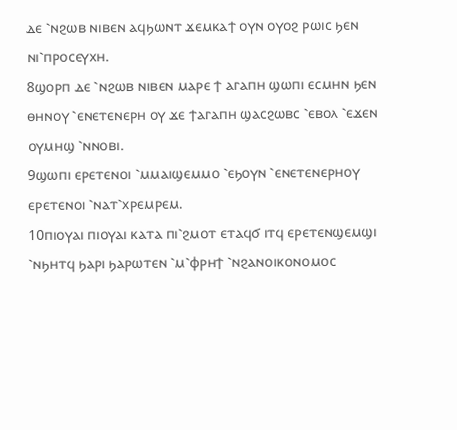ⲇⲉ ⳿ⲛϩⲱⲃ ⲛⲓⲃⲉⲛ ⲁϥϧⲱⲛⲧ ϫⲉⲙⲕⲁϯ ⲟⲩⲛ ⲟⲩⲟϩ ⲣⲱⲓⲥ ϧⲉⲛ ⲛⲓ⳿ⲡⲣⲟⲥⲉⲩⲭⲏ.
8ϣⲟⲣⲡ ⲇⲉ ⳿ⲛϩⲱⲃ ⲛⲓⲃⲉⲛ ⲙⲁⲣⲉ ϯ ⲁⲅⲁⲡⲏ ϣⲱⲡⲓ ⲉⲥⲙⲏⲛ ϧⲉⲛ ⲑⲏⲛⲟⲩ ⳿ⲉⲛⲉⲧⲉⲛⲉⲣⲏ ⲟⲩ ϫⲉ ϯⲁⲅⲁⲡⲏ ϣⲁⲥϩⲱⲃⲥ ⳿ⲉⲃⲟⲗ ⳿ⲉϫⲉⲛ ⲟⲩⲙⲏϣ ⳿ⲛⲛⲟⲃⲓ.
9ϣⲱⲡⲓ ⲉⲣⲉⲧⲉⲛⲟⲓ ⳿ⲙⲙⲁⲓϣⲉⲙⲙⲟ ⳿ⲉϧⲟⲩⲛ ⳿ⲉⲛⲉⲧⲉⲛⲉⲣⲏⲟⲩ ⲉⲣⲉⲧⲉⲛⲟⲓ ⳿ⲛⲁⲧ⳿ⲭⲣⲉⲙⲣⲉⲙ.
10ⲡⲓⲟⲩⲁⲓ ⲡⲓⲟⲩⲁⲓ ⲕⲁⲧⲁ ⲡⲓ⳿ϩⲙⲟⲧ ⲉⲧⲁϥϭ ⲓⲧϥ ⲉⲣⲉⲧⲉⲛϣⲉⲙϣⲓ ⳿ⲛϧⲏⲧϥ ϧⲁⲣⲓ ϧⲁⲣⲱⲧⲉⲛ ⳿ⲙ⳿ⲫⲣⲏϯ ⳿ⲛϩⲁⲛⲟⲓⲕⲟⲛⲟⲙⲟⲥ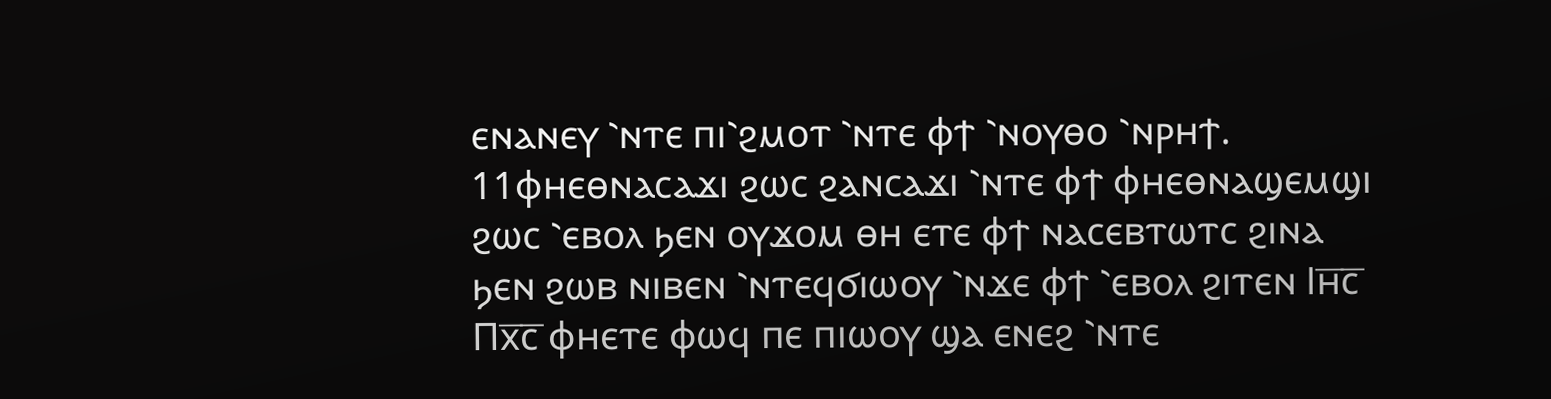ⲉⲛⲁⲛⲉⲩ ⳿ⲛⲧⲉ ⲡⲓ⳿ϩⲙⲟⲧ ⳿ⲛⲧⲉ ⲫϯ ⳿ⲛⲟⲩⲑⲟ ⳿ⲛⲣⲏϯ.
11ⲫⲏⲉⲑⲛⲁⲥⲁϫⲓ ϩⲱⲥ ϩⲁⲛⲥⲁϫⲓ ⳿ⲛⲧⲉ ⲫϯ ⲫⲏⲉⲑⲛⲁϣⲉⲙϣⲓ ϩⲱⲥ ⳿ⲉⲃⲟⲗ ϧⲉⲛ ⲟⲩϫⲟⲙ ⲑⲏ ⲉⲧⲉ ⲫϯ ⲛⲁⲥⲉⲃⲧⲱⲧⲥ ϩⲓⲛⲁ ϧⲉⲛ ϩⲱⲃ ⲛⲓⲃⲉⲛ ⳿ⲛⲧⲉϥϭⲓⲱⲟⲩ ⳿ⲛϫⲉ ⲫϯ ⳿ⲉⲃⲟⲗ ϩⲓⲧⲉⲛ Ⲓⲏ̅ⲥ̅ Ⲡⲭ̅ⲥ̅ ⲫⲏⲉⲧⲉ ⲫⲱϥ ⲡⲉ ⲡⲓⲱⲟⲩ ϣⲁ ⲉⲛⲉϩ ⳿ⲛⲧⲉ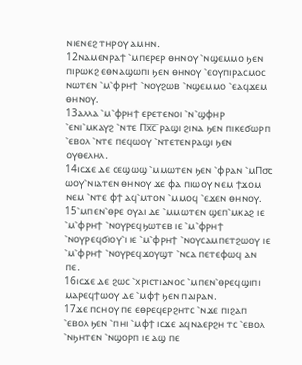ⲛⲓⲉⲛⲉϩ ⲧⲏⲣⲟⲩ ⲁⲙⲏⲛ.
12ⲛⲁⲙⲉⲛⲣⲁϯ ⳿ⲙⲡⲉⲣⲉⲣ ⲑⲏⲛⲟⲩ ⳿ⲛϣⲉⲙⲙⲟ ϧⲉⲛ ⲡⲓⲣⲱⲕϩ ⲉⲑⲛⲁϣⲱⲡⲓ ϧⲉⲛ ⲑⲏⲛⲟⲩ ⳿ⲉⲟⲩⲡⲓⲣⲁⲥⲙⲟⲥ ⲛⲱⲧⲉⲛ ⳿ⲙ⳿ⲫⲣⲏϯ ⳿ⲛⲟⲩϩⲱⲃ ⳿ⲛϣⲉⲙⲙⲟ ⳿ⲉⲁϥϫⲉⲙ ⲑⲏⲛⲟⲩ.
13ⲁⲗⲗⲁ ⳿ⲙ⳿ⲫⲣⲏϯ ⲉⲣⲉⲧⲉⲛⲟⲓ ⳿ⲛ⳿ϣⲫⲏⲣ ⳿ⲉⲛⲓ⳿ⲙⲕⲁⲩϩ ⳿ⲛⲧⲉ Ⲡⲭ̅ⲥ̅ ⲣⲁϣⲓ ϩⲓⲛⲁ ϧⲉⲛ ⲡⲓⲕⲉϭⲱⲣⲡ ⳿ⲉⲃⲟⲗ ⳿ⲛⲧⲉ ⲡⲉϥⲱⲟⲩ ⳿ⲛⲧⲉⲧⲉⲛⲣⲁϣⲓ ϧⲉⲛ ⲟⲩⲑⲉⲗⲏⲗ.
14ⲓⲥϫⲉ ⲇⲉ ⲥⲉϣⲱϣ ⳿ⲙⲙⲱⲧⲉⲛ ϧⲉⲛ ⳿ⲫⲣⲁⲛ ⳿ⲙⲠ⳪ ⲱⲟⲩ⳿ⲛⲓⲁⲧⲉⲛ ⲑⲏⲛⲟⲩ ϫⲉ ⲫⲁ ⲡⲓⲱⲟⲩ ⲛⲉⲙ ϯϫⲟⲙ ⲛⲉⲙ ⳿ⲛⲧⲉ ⲫϯ ⲁϥ⳿ⲙⲧⲟⲛ ⳿ⲙⲙⲟϥ ⳿ⲉϫⲉⲛ ⲑⲏⲛⲟⲩ.
15⳿ⲙⲡⲉⲛ⳿ⲑⲣⲉ ⲟⲩⲁⲓ ⲇⲉ ⳿ⲙⲙⲱⲧⲉⲛ ϣⲉⲡ⳿ⲙⲕⲁϩ ⲓⲉ ⳿ⲙ⳿ⲫⲣⲏϯ ⳿ⲛⲟⲩⲣⲉϥϧⲱⲧⲉⲃ ⲓⲉ ⳿ⲙ⳿ⲫⲣⲏϯ ⳿ⲛⲟⲩⲣⲉϥϭⲓⲟⲩ⳿ⲓ ⲓⲉ ⳿ⲙ⳿ⲫⲣⲏϯ ⳿ⲛⲟⲩⲥⲁⲙⲡⲉⲧϩⲱⲟⲩ ⲓⲉ ⳿ⲙ⳿ⲫⲣⲏϯ ⳿ⲛⲟⲩⲣⲉϥϫⲟⲩϣⲧ ⳿ⲛⲥⲁ ⲡⲉⲧⲉⲫⲱϥ ⲁⲛ ⲡⲉ.
16ⲓⲥϫⲉ ⲇⲉ ϩⲱⲥ ⳿ⲭⲣⲓⲥⲧⲓⲁⲛⲟⲥ ⳿ⲙⲡⲉⲛ⳿ⲑⲣⲉϥϣⲓⲡⲓ ⲙⲁⲣⲉϥϯⲱⲟⲩ ⲇⲉ ⳿ⲙⲫϯ ϧⲉⲛ ⲡⲁⲓⲣⲁⲛ.
17ϫⲉ ⲡⲥⲏⲟⲩ ⲡⲉ ⲉⲑⲣⲉϥⲉⲣϩⲏⲧⲥ ⳿ⲛϫⲉ ⲡⲓϩⲁⲡ ⳿ⲉⲃⲟⲗ ϧⲉⲛ ⳿ⲡⲏⲓ ⳿ⲙⲫϯ ⲓⲥϫⲉ ⲁϥⲛⲁⲉⲣϩⲏ ⲧⲥ ⳿ⲉⲃⲟⲗ ⳿ⲛϧⲏⲧⲉⲛ ⳿ⲛϣⲟⲣⲡ ⲓⲉ ⲁϣ ⲡⲉ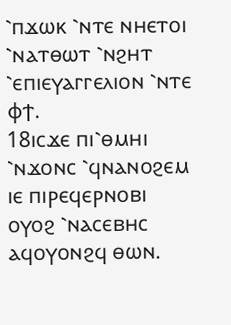⳿ⲡϫⲱⲕ ⳿ⲛⲧⲉ ⲛⲏⲉⲧⲟⲓ ⳿ⲛⲁⲧⲑⲱⲧ ⳿ⲛϩⲏⲧ ⳿ⲉⲡⲓⲉⲩⲁⲅⲅⲉⲗⲓⲟⲛ ⳿ⲛⲧⲉ ⲫϯ.
18ⲓⲥϫⲉ ⲡⲓ⳿ⲑⲙⲏⲓ ⳿ⲛϫⲟⲛⲥ ⳿ϥⲛⲁⲛⲟϩⲉⲙ ⲓⲉ ⲡⲓⲣⲉϥⲉⲣⲛⲟⲃⲓ ⲟⲩⲟϩ ⳿ⲛⲁⲥⲉⲃⲏⲥ ⲁϥⲟⲩⲟⲛϩϥ ⲑⲱⲛ.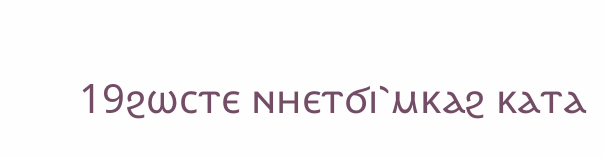19ϩⲱⲥⲧⲉ ⲛⲏⲉⲧϭⲓ⳿ⲙⲕⲁϩ ⲕⲁⲧⲁ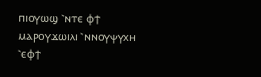ⲡⲓⲟⲩⲱϣ ⳿ⲛⲧⲉ ⲫϯ ⲙⲁⲣⲟⲩϫⲱⲓⲗⲓ ⳿ⲛⲛⲟⲩⲯⲩⲭⲏ ⳿ⲉⲫϯ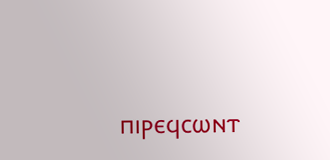ⲡⲓⲣⲉϥⲥⲱⲛⲧ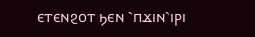ⲉⲧⲉⲛϩⲟⲧ ϧⲉⲛ ⳿ⲡϫⲓⲛ⳿ⲓⲣⲓ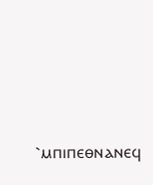⳿ⲙⲡⲓⲡⲉⲑⲛⲁⲛⲉϥ